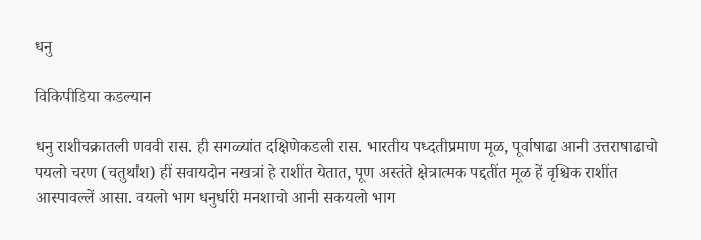धनु

विकिपीडिया कडल्यान

धनु राशीचक्रातली णववी रास. ही सगळ्यांत दक्षिणेकडली रास. भारतीय पध्दतीप्रमाण मूळ, पूर्वाषाढा आनी उत्तराषाढाचो पयलो चरण (चतुर्थांश) हीं सवायदोन नखत्रां हे राशींत येतात, पूण अस्तंते क्षेत्रात्मक पद्दतींत मूळ हें वृश्चिक राशींत आस्पावल्लें आसा. वयलो भाग धनुर्धारी मनशाचो आनी सकयलो भाग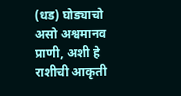(धड) घोड्याचो असो अश्वमानव प्राणी, अशी हे राशीची आकृती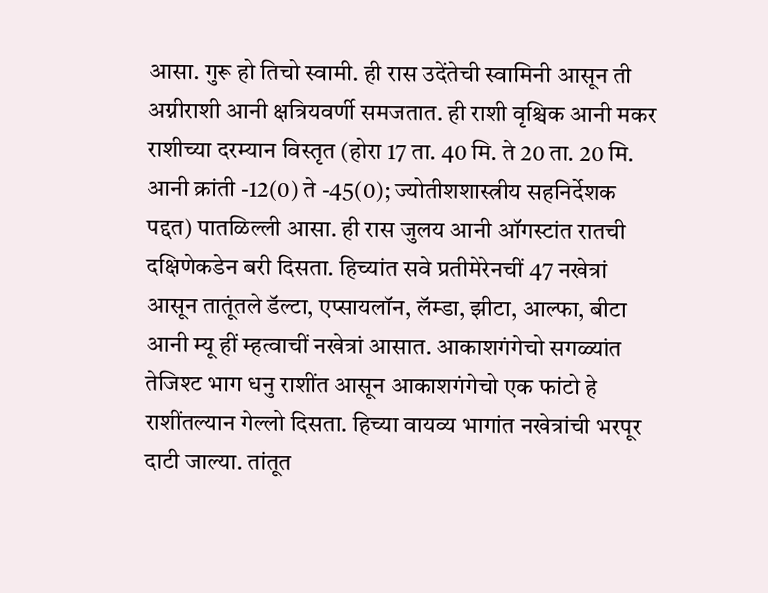आसा. गुरू हो तिचो स्वामी. ही रास उदेंतेची स्वामिनी आसून ती अग्नीराशी आनी क्षत्रियवर्णी समजतात. ही राशी वृश्चिक आनी मकर राशीच्या दरम्यान विस्तृत (होरा 17 ता. 40 मि. ते 20 ता. 20 मि. आनी क्रांती -12(0) ते -45(0); ज्योतीशशास्त्रीय सहनिर्देशक पद्दत) पातळिल्ली आसा. ही रास जुलय आनी ऑगस्टांत रातची दक्षिणेकडेन बरी दिसता. हिच्यांत सवे प्रतीमेरेनचीं 47 नखेत्रां आसून तातूंतले डॅल्टा, एप्सायलॉन, लॅम्डा, झीटा, आल्फा, बीटा आनी म्यू हीं म्हत्वाचीं नखेत्रां आसात. आकाशगंगेचो सगळ्यांत तेजिश्ट भाग धनु राशींत आसून आकाशगंगेचो एक फांटो हे राशींतल्यान गेल्लो दिसता. हिच्या वायव्य भागांत नखेत्रांची भरपूर दाटी जाल्या. तांतूत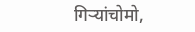गिऱ्यांचोमो,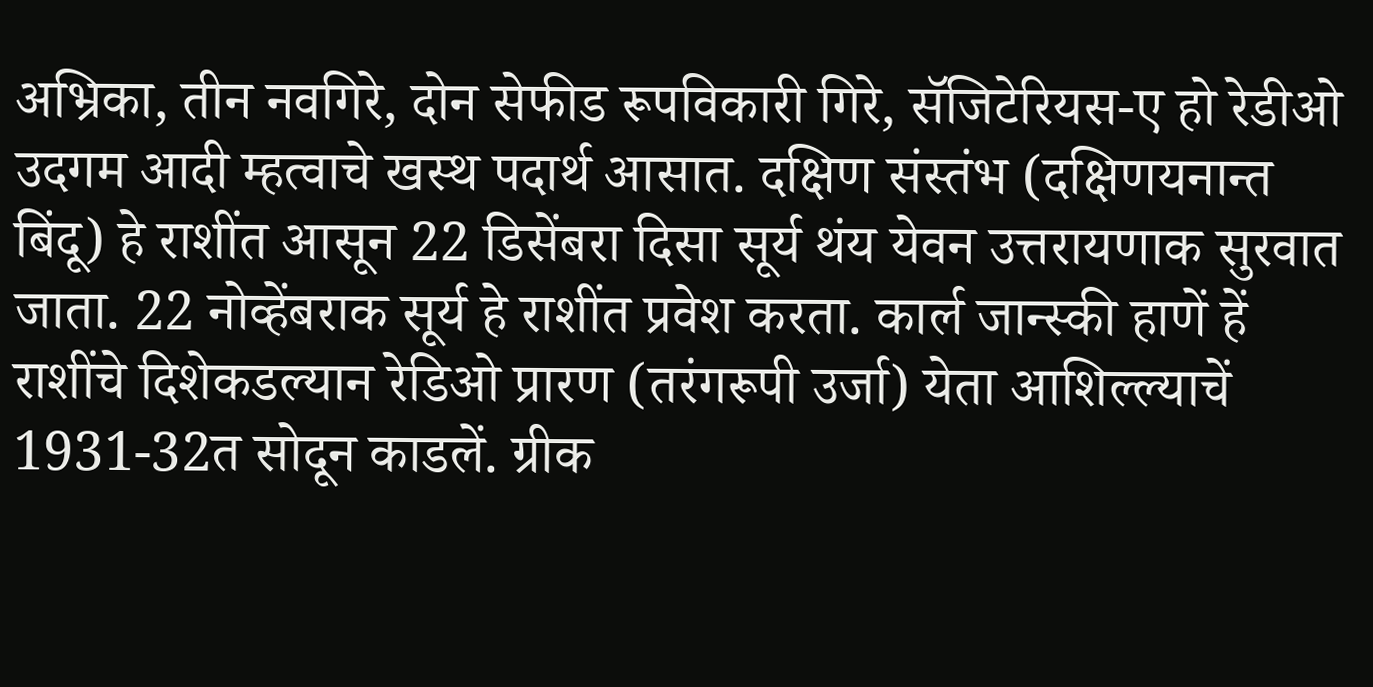अभ्रिका, तीन नवगिरे, दोन सेफीड रूपविकारी गिरे, सॅजिटेरियस-ए हो रेडीओ उदगम आदी म्हत्वाचे खस्थ पदार्थ आसात. दक्षिण संस्तंभ (दक्षिणयनान्त बिंदू) हे राशींत आसून 22 डिसेंबरा दिसा सूर्य थंय येवन उत्तरायणाक सुरवात जाता. 22 नोव्हेंबराक सूर्य हे राशींत प्रवेश करता. कार्ल जान्स्की हाणें हें राशींचे दिशेकडल्यान रेडिओ प्रारण (तरंगरूपी उर्जा) येता आशिल्ल्याचें 1931-32त सोदून काडलें. ग्रीक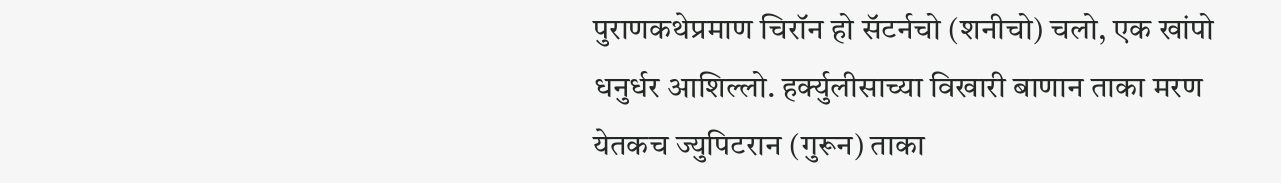पुराणकथेप्रमाण चिरॉन हो सॅटर्नचो (शनीचो) चलो, एक खांपो धनुर्धर आशिल्लो. हर्क्युलीसाच्या विखारी बाणान ताका मरण येतकच ज्युपिटरान (गुरून) ताका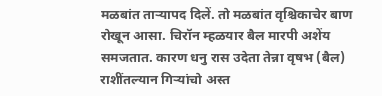मळबांत ताऱ्यापद दिलें. तो मळबांत वृश्चिकाचेर बाण रोखून आसा. चिरॉन म्हळयार बैल मारपी अशेंय समजतात. कारण धनु रास उदेता तेन्ना वृषभ (बैल) राशींतल्यान गिऱ्यांचो अस्त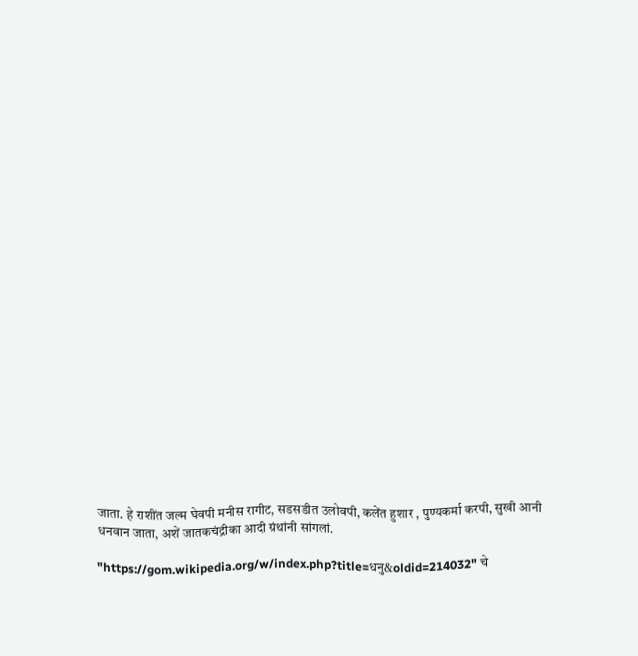जाता. हे राशींत जल्म घेवपी मनीस रागीट, सडसडीत उलोवपी, कलेंत हुशार , पुण्यकर्मा करपी, सुखी आनी धनवान जाता, अशें जातकचंद्रीका आदी ग्रंथांनी सांगलां.

"https://gom.wikipedia.org/w/index.php?title=धनु&oldid=214032" चे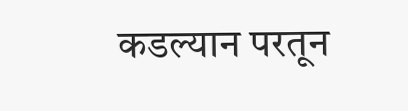कडल्यान परतून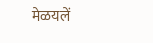मेळयलें